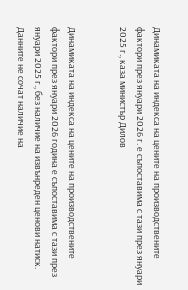Динамиката на индекса на цените на производствените фактори през януари 2026 г. е съпоставима с тази през януари 2025 г., каза министър Дилов


Динамиката на индекса на цените на производствените фактори през януари 2026 година е съпоставима с тази през януари 2025 г., без наличие на извънреден ценови натиск. Данните не сочат наличие на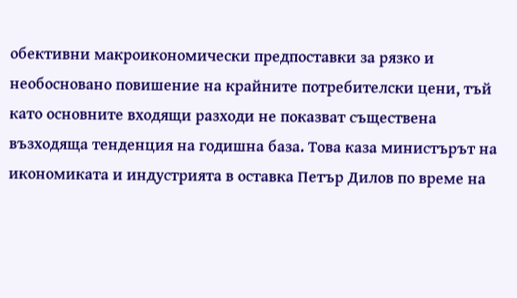обективни макроикономически предпоставки за рязко и необосновано повишение на крайните потребителски цени, тъй като основните входящи разходи не показват съществена възходяща тенденция на годишна база. Това каза министърът на икономиката и индустрията в оставка Петър Дилов по време на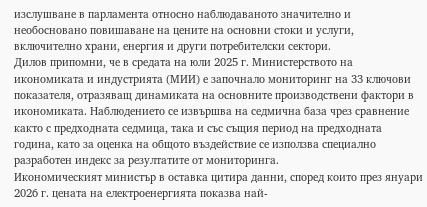изслушване в парламента относно наблюдаваното значително и необосновано повишаване на цените на основни стоки и услуги, включително храни, енергия и други потребителски сектори.
Дилов припомни, че в средата на юли 2025 г. Министерството на икономиката и индустрията (МИИ) е започнало мониторинг на 33 ключови показателя, отразяващ динамиката на основните производствени фактори в икономиката. Наблюдението се извършва на седмична база чрез сравнение както с предходната седмица, така и със същия период на предходната година, като за оценка на общото въздействие се използва специално разработен индекс за резултатите от мониторинга.
Икономическият министър в оставка цитира данни, според които през януари 2026 г. цената на електроенергията показва най-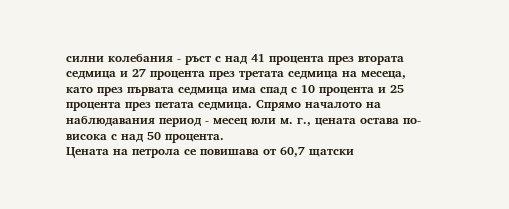силни колебания - ръст с над 41 процента през втората седмица и 27 процента през третата седмица на месеца, като през първата седмица има спад с 10 процента и 25 процента през петата седмица. Спрямо началото на наблюдавания период - месец юли м. г., цената остава по-висока с над 50 процента.
Цената на петрола се повишава от 60,7 щатски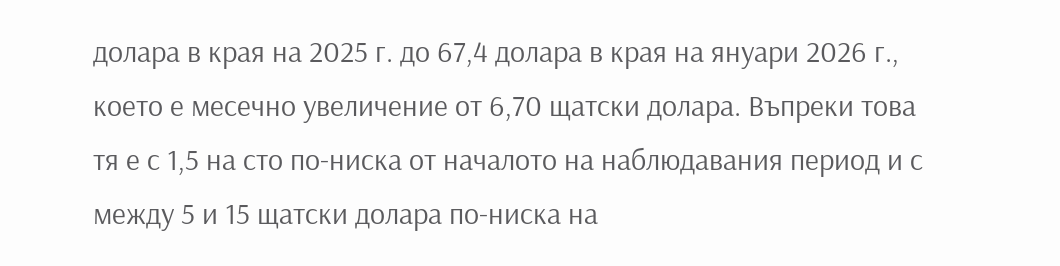долара в края на 2025 г. до 67,4 долара в края на януари 2026 г., което е месечно увеличение от 6,70 щатски долара. Въпреки това тя е с 1,5 на сто по-ниска от началото на наблюдавания период и с между 5 и 15 щатски долара по-ниска на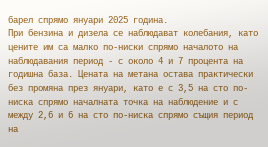барел спрямо януари 2025 година.
При бензина и дизела се наблюдават колебания, като цените им са малко по-ниски спрямо началото на наблюдавания период - с около 4 и 7 процента на годишна база. Цената на метана остава практически без промяна през януари, като е с 3,5 на сто по-ниска спрямо началната точка на наблюдение и с между 2,6 и 6 на сто по-ниска спрямо същия период на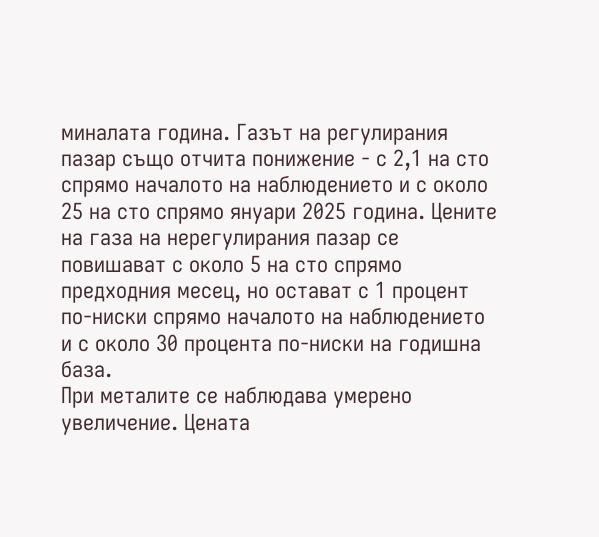миналата година. Газът на регулирания пазар също отчита понижение - с 2,1 на сто спрямо началото на наблюдението и с около 25 на сто спрямо януари 2025 година. Цените на газа на нерегулирания пазар се повишават с около 5 на сто спрямо предходния месец, но остават с 1 процент по-ниски спрямо началото на наблюдението и с около 30 процента по-ниски на годишна база.
При металите се наблюдава умерено увеличение. Цената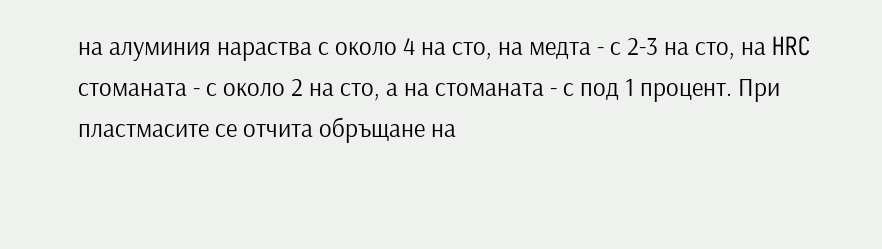на алуминия нараства с около 4 на сто, на медта - с 2-3 на сто, на HRC стоманата - с около 2 на сто, а на стоманата - с под 1 процент. При пластмасите се отчита обръщане на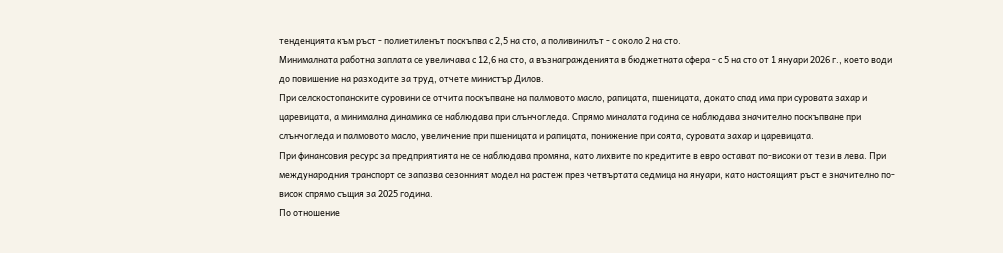тенденцията към ръст - полиетиленът поскъпва с 2,5 на сто, а поливинилът - с около 2 на сто.
Минималната работна заплата се увеличава с 12,6 на сто, а възнагражденията в бюджетната сфера - с 5 на сто от 1 януари 2026 г., което води до повишение на разходите за труд, отчете министър Дилов.
При селскостопанските суровини се отчита поскъпване на палмовото масло, рапицата, пшеницата, докато спад има при суровата захар и царевицата, а минимална динамика се наблюдава при слънчогледа. Спрямо миналата година се наблюдава значително поскъпване при слънчогледа и палмовото масло, увеличение при пшеницата и рапицата, понижение при соята, суровата захар и царевицата.
При финансовия ресурс за предприятията не се наблюдава промяна, като лихвите по кредитите в евро остават по-високи от тези в лева. При международния транспорт се запазва сезонният модел на растеж през четвъртата седмица на януари, като настоящият ръст е значително по-висок спрямо същия за 2025 година.
По отношение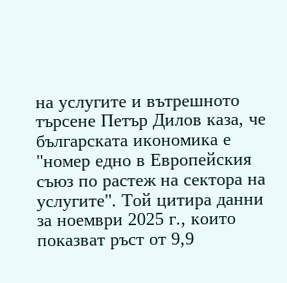на услугите и вътрешното търсене Петър Дилов каза, че българската икономика е "номер едно в Европейския съюз по растеж на сектора на услугите". Той цитира данни за ноември 2025 г., които показват ръст от 9,9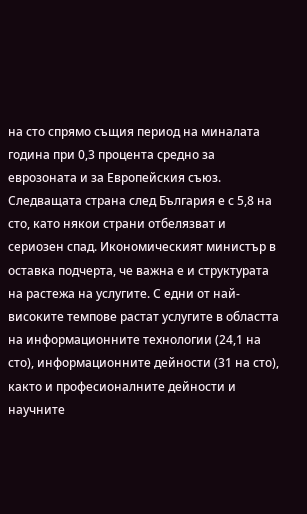на сто спрямо същия период на миналата година при 0,3 процента средно за еврозоната и за Европейския съюз. Следващата страна след България е с 5,8 на сто, като някои страни отбелязват и сериозен спад. Икономическият министър в оставка подчерта, че важна е и структурата на растежа на услугите. С едни от най-високите темпове растат услугите в областта на информационните технологии (24,1 на сто), информационните дейности (31 на сто), както и професионалните дейности и научните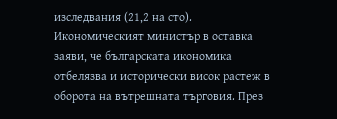изследвания (21,2 на сто).
Икономическият министър в оставка заяви, че българската икономика отбелязва и исторически висок растеж в оборота на вътрешната търговия. През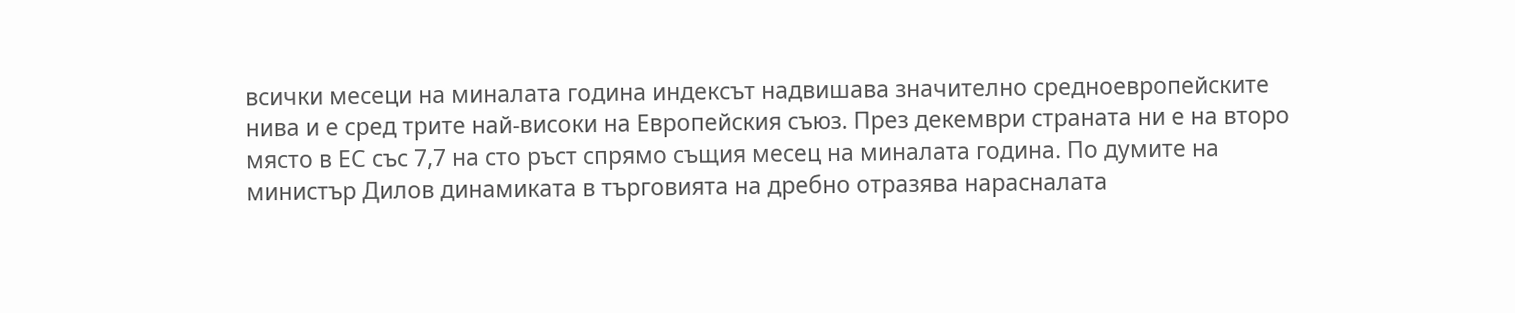всички месеци на миналата година индексът надвишава значително средноевропейските нива и е сред трите най-високи на Европейския съюз. През декември страната ни е на второ място в ЕС със 7,7 на сто ръст спрямо същия месец на миналата година. По думите на министър Дилов динамиката в търговията на дребно отразява нарасналата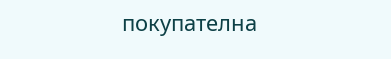покупателна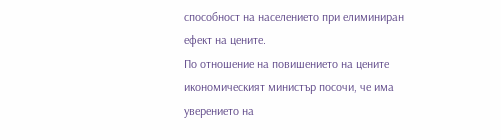способност на населението при елиминиран ефект на цените.
По отношение на повишението на цените икономическият министър посочи, че има уверението на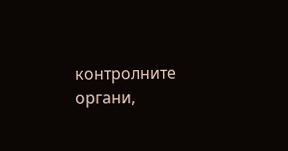контролните органи,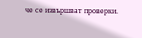че се извършват проверки.